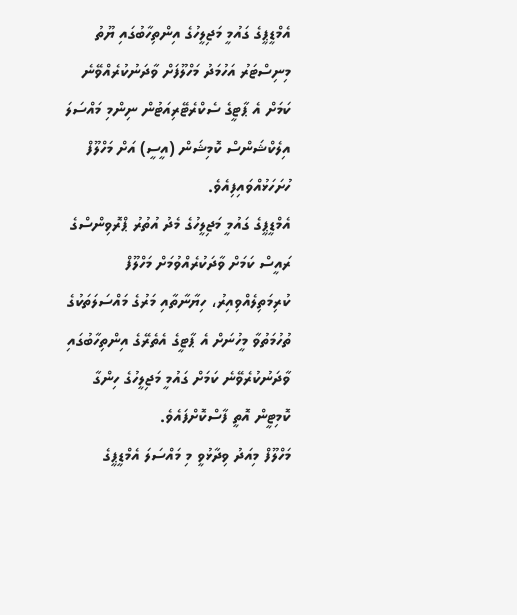އެމްޑީޕީގެ ގައުމީ މަޖިލީހުގެ އިންތިހާބުގައި ޔޫތު މިނިސްޓަރު އަހުމަދު މަހްލޫފަށް ވާދަނުކުރެއްވޭނެ ކަމަށް އެ ޕާޓީގެ ސެކްރެޓޭރިއަޓުން ނިންމި މައްސަލަ އިލެކްޝަންސް ކޮމިޝަން (އީސީ) އަށް މަހްލޫފް ހުށަހަޅުއްވައިފިއެވެ.
އެމްޑީޕީގެ ގައުމީ މަޖިލީހުގެ މެދު އުތުރު ޕްރޮވިންސްގެ ރައީސް ކަމަށް ވާދަކުރެއްވުމަށް މަހްލޫފް ކުރިމަތިލެއްވިއިރު، ހިޔާނާތާއި މަރުގެ މައްސަލަތަކުގެ ތުހުމަތުވާ މީހުނަށް އެ ޕާޓީގެ އެތެރޭގެ އިންތިހާބުގައި ވާދަނުކުރެވޭނެ ކަމަށް ގައުމީ މަޖިލީހުގެ ހިންގާ ކޮމިޓީން އޮތީ ފާސްކޮށްފައެވެ.
މަހްލޫފް މިއަދު ވިދާޅުވީ މި މައްސަލަ އެމްޑީޕީގެ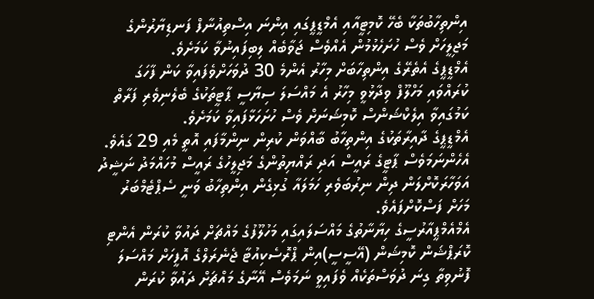އިންތިހާބުތަކާ ބެހޭ ކޮމިޓީއާއި އެމްޑީޕީގައި އިންނަ އިސްތިއުނާފް ފަނޑިޔާރުންގެ މަޖިލީހަށް ވެސް ހުށަހެޅުމުން އެއްވެސް ޖަވާބެއް ލިބިފައިނުވާ ކަމަށެވެ.
އެމްޑީޕީގެ އެތެރޭގެ އިންތިހާބަށް މިހާރު އެންމެ 30 ދުވަހަށްވެފައިވާ ކަން ފާހަގަ ކުރައްވައި މަހްލޫފް ވިދާޅުވީ މިހާރު އެ މައްސަލަ ސިޔާސީ ޕާޓީތަކުގެ ބެލެނިވެރި ފަރާތް ކަމުގައިވާ އިލެކްޝަންސް ކޮމިޝަނަށް ވެސް ހުށަހަޅާފައިވާ ކަމަށެވެ.
އެމްޑީޕީގެ ދާއިރާތަކުގެ އިންތިހާބު ބާއްވަން ކުރިން ނިންމާފައި އޮތީ މެއި 29 ގައެވެ. އެހެންނަމަވެސް ޕާޓީގެ ރައީސް އަދި ރައްޔިތުންގެ މަޖިލީހުގެ ރައީސް މުހައްމަދު ނަޝީދު އަވަހާރަކޮށްލަން ދިން ނިރުބަވެރި ހަމަލައާ ގުޅިގެން އިންތިހާބު ވަނީ ސެޕްޓެމްބަރު މަހަށް ފަސްކޮށްފައެވެ.
އެމްއެމްޕީއާރުސީގެ ހިޔާނާތުގެ މައްސަލައިގައި މަހުލޫފުގެ މައްޗަށް ދައުވާ ކުރަން އެންޓި ކޮރަޕްޝަން ކޮމިޝަން (އޭސީސީ)އިން ޕްރޮސެކިއުޓާ ޖެނެރަލްގެ އޮފީހަށް މައްސަލަ ފޮނުވިތާ ގިނަ ދުވަސްތަކެއް ވެފައިވީ ނަމަވެސް އޭނާގެ މައްޗަށް ދައުވާ ކުރަން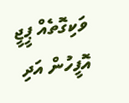ވަކިގޮތެއް ޕީޖީ އޮފީހުން އަދި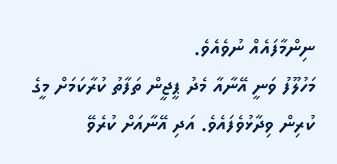ނިންމާފައެއް ނުވެއެވެ.
މަހުލޫފު ވަނީ އޭނާއާ މެދު ޕީޖީން ތަފާތު ކުރާކަމަށް މީގެ ކުރިން ވިދާޅުވެފައެވެ. އަދި އޭނާއަށް ކުރެވޭ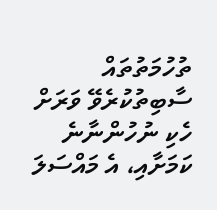ތުހުމަތުތައް ސާބިތުކުރެވޭ ވަރަށް ހެކި ނުހުންނާނެ ކަމަށާއި، އެ މައްސަލަ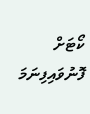ކޯޓަށް ފޮނުވައިފިނަމަ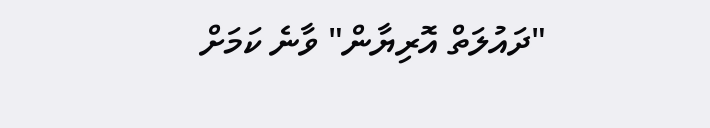"ދައުލަތް އޮރިޔާން" ވާނެ ކަމަށް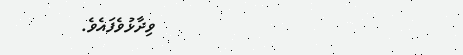ވިދާޅުވެފައެވެ.